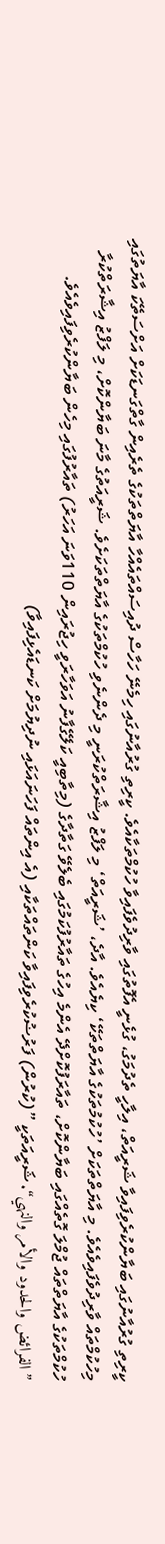ކީރިތި ގުރުއާނުގައި ބަޔާންކުރެވިފައިވާ ޝަރީއަތް، އިލާހީ ތެދުމަގު، ގުޅެނީ އެފޮތުގައި ވާރިދުވެފައިވާ ހުކުމްތަކާއެވެ. ކީރިތި ގުރުއާނުގައި ހިމެނޭ ހަހާސް ދުއިސައްތައެއްހާ އާޔަތްތަކުގެ ތެރެއިން ގާތްގަނޑަކަށް އަށްސަތޭކަ އާޔަތުގައި މިހުކުމްތައް ވާރިދުވެފައިވެއެވެ. މި އާޔަތްތަކަށް ’ހުކުމުތަކުގެ އާޔަތްތަކޭ‘ ކިޔެއެވެ. އާދެ، ’ޝަރީއަތް‘ މި ލަފްޒު އިޝާރަތްކުރަނީ މި ދެންނެވި ހުކުމްތަކުގެ އާޔަތްތަކަށެވެ. ޝަރީއަތުގެ މާނަ ބަޔާންކޮށް، މި ލަފްޒު އިޝާރަތްކުރާ ހުކުމްތަކުގެ އާޔަތްތައް ޖުމްލަ ގޮތެއްގައި ބަޔާންކޮށް، ތައާރަފުކޮށްދޭ އެންމެ އިހުގެ ތައާރުފުކަމުގައި ބެލެވޭ ގަތާދާގެ (މިތާބިއީ ކަލޭގެފާނު އަވަހާރަވީ ހިޖުރައިން 110ވަނަ އަހަރު) ތައާރުފުގައި މިހެން ބަޔާންކުރެވިފައިވެއެވެ. ”الفرائض والحدود والأمر والنهي“. ޝަރީއަތަކީ ”(ކުރުން) ފަރުޟުކުރެވިފައިވާ ކަންތައްތަކާއި (އެ އިންތައް ފަހަނައަޅައި ނުދިޔުމަށް ކަނޑައެޅިފައިވާ)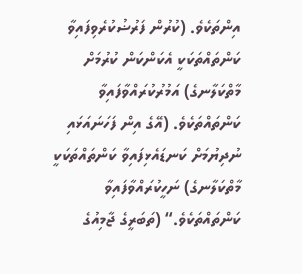އިންތަކެވެ. (ކުރުން ފަރުޟުކުރެވިފައިވާ ކަންތައްތަކަކީ އެކަންކަން ކުރުމަށް މާތްކަލާނގެ) އަމުރުކުރައްވާފައިވާ ކަންތައްތަކެވެ. (އޭގެ އިން ފަހަނައަޅައި ނުދިޔުމަށް ކަނޑައެޅިފައިވާ ކަންތައްތަކަކީ މާތްކަލާނގެ) ނަހީކުރައްވާފައިވާ ކަންތައްތަކެވެ.“ (ތަބަރީގެ ޖާމިއުގެ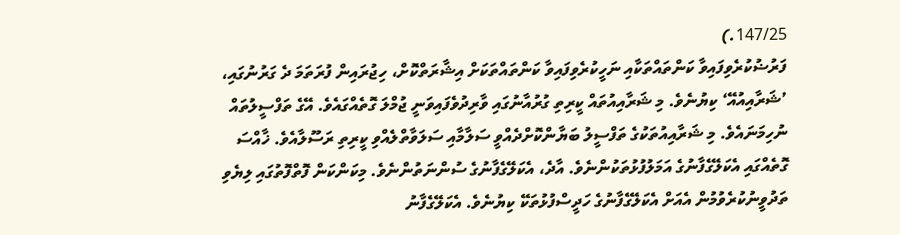147/25.)
ފަރުޟުކުރެވިފައިވާ ކަންތައްތަކާއި ނަހީކުރެވިފައިވާ ކަންތައްތަކަށް އިޝާރަތްކޮށް، ހިޖުރައިން ފުރަތަމަ ދެ ގަރުނުގައި، ’ޝަރާއިއުއޭ‘ ކިޔުނެވެ. މި ޝަރާއިއުތައް ކީރިތި ގުރުއާނުގައި ވާރިދުވެފައިވަނީ ޖުމްލަ ގޮތެއްގައެވެ. އޭގެ ތަފްސީލުތައް ނުހިމަނައެވެ. މި ޝަރާއިއުތަކުގެ ތަފްސީލު ބަޔާންކޮށްދެއްވީ ސަލާމާއި ސަލަވާތްލެއްވި ކީރިތި ރަސޫލާއެވެ. ޚާއްސަ ގޮތެއްގައި އެކަލޭގެފާނުގެ އަމަލުފުޅުތަކުންނެވެ. އާދެ، އެކަލޭގެފާނުގެ ސުންނަތުންނެވެ. މިކަންކަން ފޮތްފޮތުގައި ލިޔެވި ތަދުވީނުކުރެވުމުން އެއަށް އެކަލޭގެފާނުގެ ހަދީސްފުޅުތަކޭ ކިޔުނެވެ. އެކަލޭގެފާނު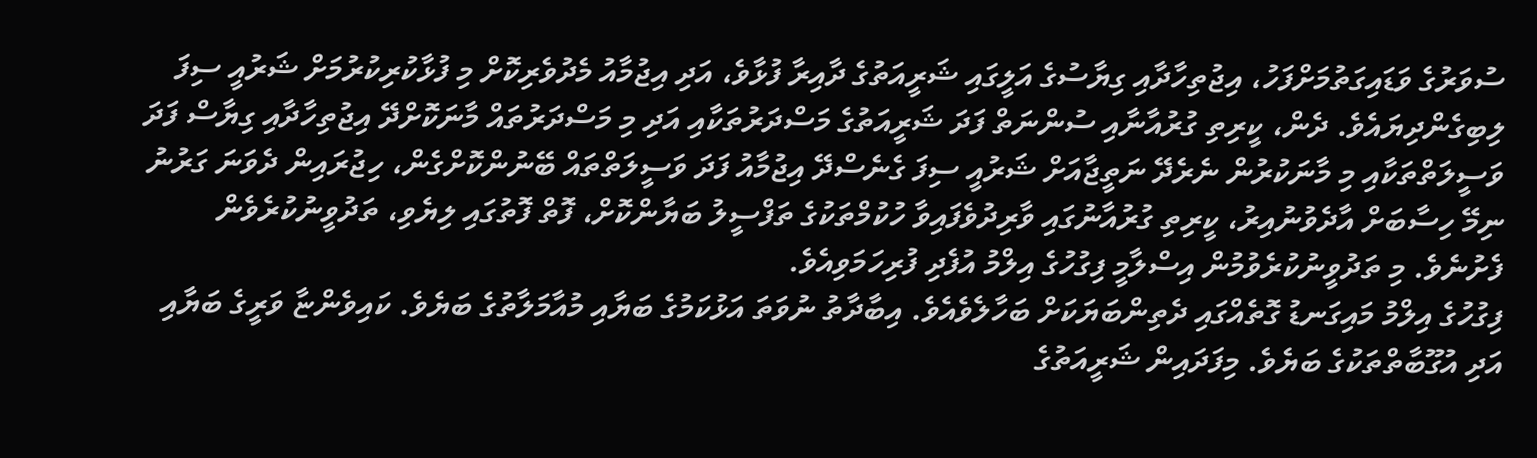ސުވަރުގެ ވަޑައިގަތުމަށްފަހު، އިޖުތިހާދާއި ގިޔާސުގެ އަލީގައި ޝަރީއަތުގެ ދާއިރާ ފުޅާވެ، އަދި އިޖުމާއު މެދުވެރިކޮށް މި ފުޅާކުރިކުރުމަށް ޝަރުއީ ސިފަ ލިބިގެންދިޔައެވެ. ދެން، ކީރިތި ގުރުއާނާއި ސުންނަތް ފަދަ ޝަރީއަތުގެ މަސްދަރުތަކާއި އަދި މި މަސްދަރުތައް މާނަކޮށްދޭ އިޖުތިހާދާއި ގިޔާސް ފަދަ ވަސީލަތްތަކާއި މި މާނަކުރުން ނެރެދޭ ނަތީޖާއަށް ޝަރުއީ ސިފަ ގެނެސްދޭ އިޖުމާއު ފަދަ ވަސީލަތްތައް ބޭނުންކޮށްގެން، ހިޖުރައިން ދެވަނަ ގަރުނު ނިމޭ ހިސާބަށް އާދެވުނުއިރު، ކީރިތި ގުރުއާނުގައި ވާރިދުވެފައިވާ ހުކުމްތަކުގެ ތަފްސީލު ބަޔާންކޮށް، ފޮތް ފޮތުގައި ލިޔެވި، ތަދުވީނުކުރެވެން ފެށުނެވެ. މި ތަދުވީނުކުރެވުމުން އިސްލާމީ ފިގުހުގެ އިލްމު އުފެދި ފުރިހަމަވިއެވެ.
ފިގުހުގެ އިލްމު މައިގަނޑު ގޮތެއްގައި ދެތިންބަޔަކަށް ބަހާލެވެއެވެ. އިބާދާތު ނުވަތަ އަޅުކަމުގެ ބަޔާއި މުއާމަލާތުގެ ބަޔެވެ. ކައިވެންޏާ ވަރީގެ ބަޔާއި އަދި އުގޫބާތްތަކުގެ ބަޔެވެ. މިފަދައިން ޝަރީއަތުގެ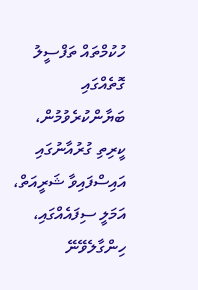ހުކުމްތައް ތަފްސީލު ގޮތެއްގައި ބަޔާންކުރެވުމުން، ކީރިތި ގުރުއާނުގައި އައިސްފައިވާ ޝަރީއަތް، އަމަލީ ސިފައެއްގައި، ހިންގާލެވޭނޭ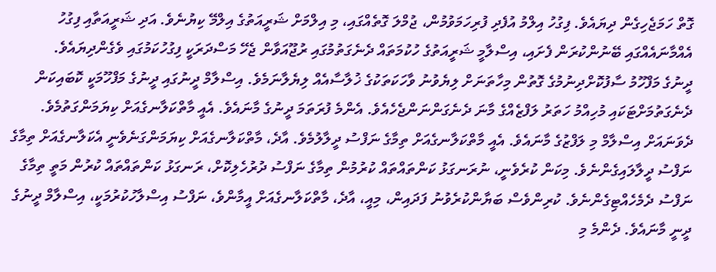ގޮތް ހަމަޖެހިގެން ދިޔައެވެ. ފިގުހު އިލްމު އުފެދި ފުރިހަމަވުމުން، ޖުމްލަ ގޮތެއްގައި، މި އިލްމަށް ޝަރީއަތުގެ އިލްމޭ ކިޔުނެވެ. އަދި ޝަރީއަތާއި ފިގުހު އެއްމާނައެއްގައި ބޭނުންކުރަން ފެށައި، އިސްލާމީ ޝަރީއަތުގެ ހުކުމަތައް ދެނެގަތުމުގައި ރުޖޫއަވާން ޖެހޭ މަސްދަރަކީ ފިގުހުކަމުގައި ވެގެންދިޔައެވެ.
ދީނުގެ މަފްހޫމު ސާފުކޮށްދިނުމުގެ ގޮތުން މިހާތަނަށް ލިޔެވުނު ވާހަކަތަކުގެ ޚުލާސާއެއް ލިޔެލާނަމެވެ. އިސްލާމް ދީނުގައި ދީނުގެ މަފްހޫމަކީ ކޮބައިކަން ދެނެގަތުމަށްޓަކައި މުހިއްމު ހަތަރު ލަފްޒެއްގެ މާނަ ދެނެގަންނަންޖެހެއެވެ. އެންމެ ފުރަތަމަ ދީނުގެ މާނައެވެ. އެއީ މާތްކަލާނގެއަށް ކިޔަމަންގަތުމެވެ. ދެވަނައަށް އިސްލާމް މި ލަފްޒުގެ މާނައެވެ. އެއީ މާތްކަލާނގެއަށް ތިމާގެ ނަފްސު ދީލާލުމެވެ. އާދެ، މާތްކަލާނގެއަށް ކިޔަމަންގަނެވެނީ އެކަލާނގެއަށް ތިމާގެ ނަފްސު ދީލާލައިގެންނެވެ. މިކަން ކުރެވެނީ، ނުރަނގަޅު ކަންތައްތައް ކުރުމުން ތިމާގެ ނަފްސު ދުރުހެލިކޮށް، ރަނގަޅު ކަންތައްތައް ކުރުން މަތީ ތިމާގެ ނަފްސު ދެމެހެއްޓިގެންނެވެ. ކުރިންވެސް ބަޔާންކުރެވުނު ފަދައިން، މިއީ، އާދެ، މާތްކަލާނގެއަށް އީމާންވެ، ނަފްސު އިސްލާހުކުރުމަކީ، އިސްލާމް ދީނުގެ ދީނީ މާނައެވެ. ދެންމެ މި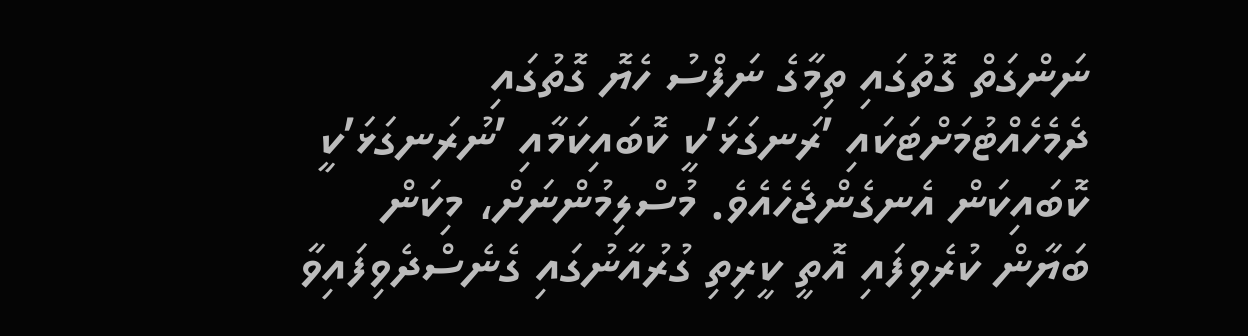ނަންގަތް ގޮތުގައި ތިމާގެ ނަފްސު ހެޔޮ ގޮތުގައި ދެމެހެއްޓުމަށްޓަކައި ’ރަނގަޅަ’ކީ ކޮބައިކަމާއި ’ނުރަނގަޅަ’ކީ ކޮބައިކަން އެނގެންޖެހެއެވެ. މުސްލިމުންނަށް، މިކަން ބަޔާން ކުރެވިފައި އޮތީ ކީރިތި ގުރުއާނުގައި ގެނެސްދެވިފައިވާ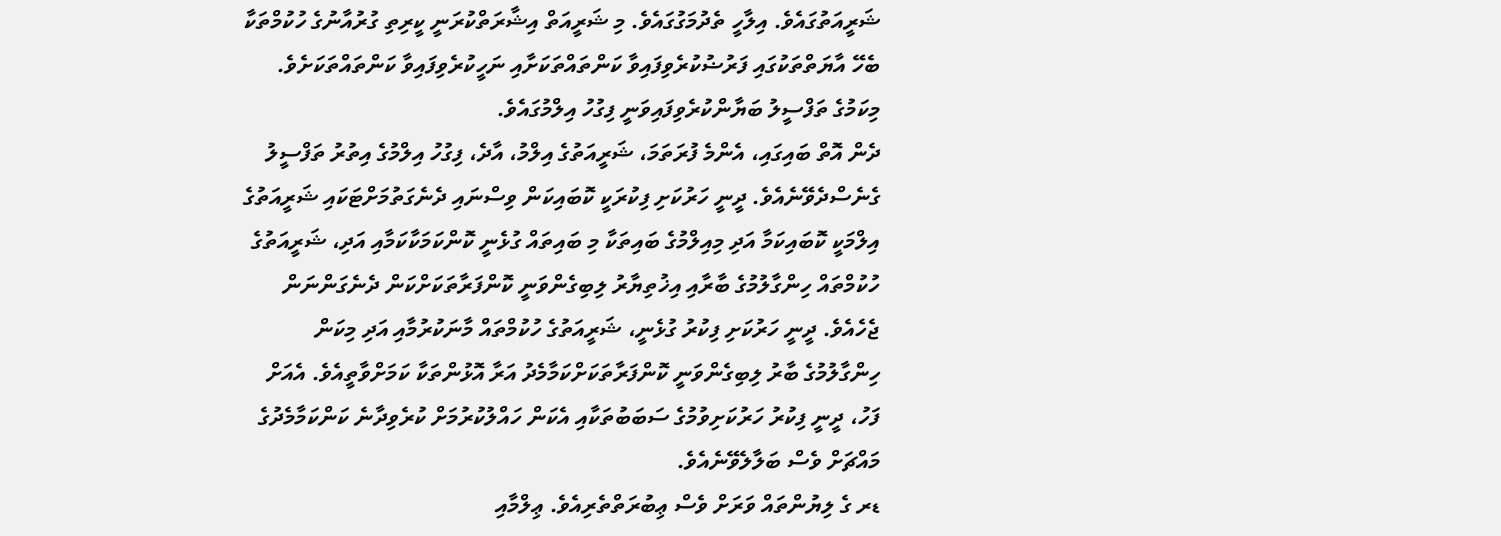ޝަރީއަތުގައެވެ. އިލާހީ ތެދުމަގުގައެވެ. މި ޝަރީއަތް އިޝާރަތްކުރަނީ ކީރިތި ގުރުއާނުގެ ހުކުމްތަކާ ބެހޭ އާޔަތްތަކުގައި ފަރުޟުކުރެވިފައިވާ ކަންތައްތަކަށާއި ނަހީކުރެވިފައިވާ ކަންތައްތަކަށެވެ. މިކަމުގެ ތަފްސީލު ބަޔާންކުރެވިފައިވަނީ ފިގުހު އިލްމުގައެވެ.
ދެން އޮތް ބައިގައި، އެންމެ ފުރަތަމަ، ޝަރީއަތުގެ އިލްމު، އާދެ، ފިގުހު އިލްމުގެ އިތުރު ތަފްސީލު ގެނެސްދެވޭނެއެވެ. ދީނީ ހަރުކަށި ފިކުރަކީ ކޮބައިކަން ވިސްނައި ދެނެގަތުމަށްޓަކައި ޝަރީއަތުގެ އިލްމަކީ ކޮބައިކަމާ އަދި މިއިލްމުގެ ބައިތަކާ މި ބައިތައް ގުޅެނީ ކޮންކަމަކާކަމާއި އަދި، ޝަރީއަތުގެ ހުކުމްތައް ހިންގާލުމުގެ ބާރާއި އިޚުތިޔާރު ލިބިގެންވަނީ ކޮންފަރާތަކަށްކަން ދެނެގަންނަން ޖެހެއެވެ. ދީނީ ހަރުކަށި ފިކުރު ގުޅެނީ، ޝަރީއަތުގެ ހުކުމްތައް މާނަކުރުމާއި އަދި މިކަން ހިންގާލުމުގެ ބާރު ލިބިގެންވަނީ ކޮންފަރާތަކަށްކަމާމެދު އަރާ އޮޅުންތަކާ ކަމަށްވާތީއެވެ. އެއަށް ފަހު، ދީނީ ފިކުރު ހަރުކަށިވުމުގެ ސަބަބުތަކާއި އެކަން ހައްލުކުރުމަށް ކުރެވިދާނެ ކަންކަމާމެދުގެ މައްޗަށް ވެސް ބަލާލެވޭނެއެވެ.
ޑރ ގެ ލިޔުންތައް ވަރަށް ވެސް ޢިބުރަތްތެރިއެވެ. ޢިލްމާއި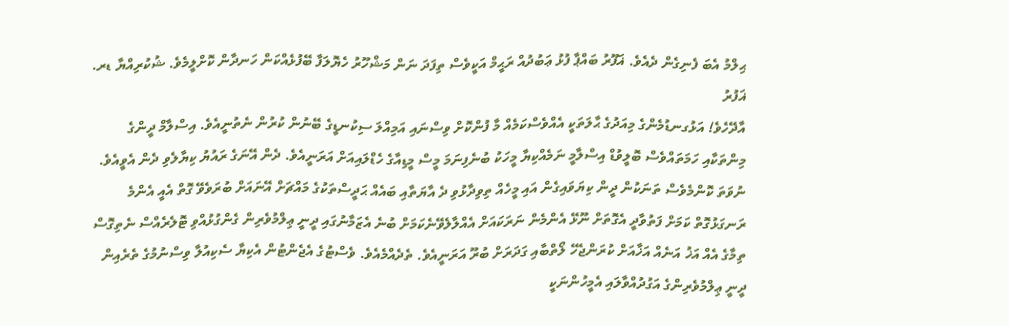ޙިލްމު އެބަ ފެނިގެން ދެއެވެ. ޣަފޫރު ބައްޕާ ފުޅު ޢަބުދުއް ރަޙީމް އަކީވެސް ތިފަދަ ނަން މަޝްހޫރު ހެޔޮލަފާ ބޭފުޅެއްކަން ހަނދާން ކޮށްލީމެވެ. ޝުކުރިއްޔާ ޑރ. ޣަފުރު
އާދޭހެވެ! އަޅުގނޑުމެންގެ މިއަދުގެ ޙާލަތަކީ އެއްވެސްކަމެއް މާ ފުންކޮށް ވިސްނައި އަމިއްލަ ސިކުނޑީގެ ބޭނުން ކުރުން ނެތުނީއެވެ. އިސްލާމް ދީންގެ މިންތަކާއި ހަމަތައްވެސް ބޮލީވުޑް އިސްލާމީ ނަމެއްކިޔާ މީހަކު ބުނެފިނަމަ މީސް މީޑިއާގެ ހެޑްލައިއަށް އަރަނީއެވެ. ދެން އޭނަގެ ރައުޔު ކިޔާލެވި ދެން އެވީއެވެ. ނުވަތަ ކޮންމެވެސް ތަނަކުން ދީން ކިޔަވައިގެން އައި މީހެއް ތިވިދާޅުވި ދެ އާޔަތާއި ބައެއް ޙަދީސްތަކުގެ މައްޗަށް އޭނައަށް ބުރަވެވޭ ގޮތް އެއީ އެންމެ ރަނގަޅުގޮތް ކަމަށް ފަތުވާދީ އެގޮތަށް ނޫޅޭ އެންމެން ނަރަކައަށް އެއްލާލެވޭނެކަމަށް ބުނެ އެޒަމާނުގައި ދީނީ ޢިލްމުވެރިން ގެންގުޅުއްވި ޓޮލެރެއްސް ނެތިގޮސް ތިމާގެ އެއް އަޚު އަނެއް އަޚާއަށް ކުރަންޖެހޭ ލޯތްބާއި ގަދަރަށް ބުރޫ އަރަނީއެވެ. ތެދެއްމެއެވެ. ވެސްޓުގެ އެޖެންޓުން އެކިޔާ ސެކިއުލާ ވިސްނުމުގެ ތެރެއިން ދީނީ ޢިލްމުވެރިންގެ އަގުދުއްވާލައި އެމީހުންނަކީ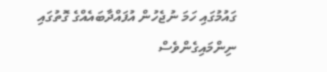ގައުމުގައި ހަމަ ނުޖެހުން އުފައްދާބައެއްގެ ގޮތުގައި ނިންމައިގެންވެސް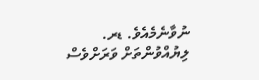ނުވާނެމެއެވެ. ޑރ. ލިޔުއްވުންތަށް ވަރަށްވެސް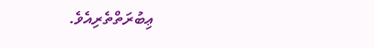ޢިބުރަތްތެރިއެވެ.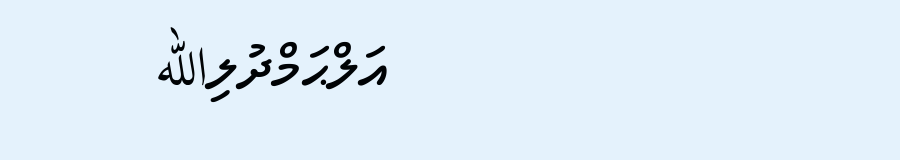އަލްޙަމްދުލިالله